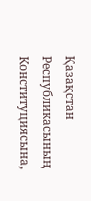Қазақстан Республикасының Конституциясына,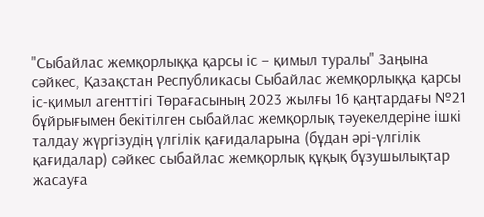"Сыбайлас жемқорлыққа қарсы іс – қимыл туралы" Заңына сәйкес, Қазақстан Республикасы Сыбайлас жемқорлыққа қарсы іс-қимыл агенттігі Төрағасының 2023 жылғы 16 қаңтардағы №21 бұйрығымен бекітілген сыбайлас жемқорлық тәуекелдеріне ішкі талдау жүргізудің үлгілік қағидаларына (бұдан әрі-үлгілік қағидалар) сәйкес сыбайлас жемқорлық құқық бұзушылықтар жасауға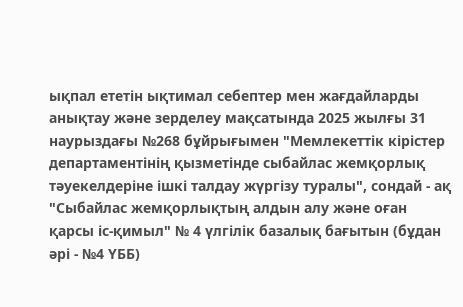ықпал ететін ықтимал себептер мен жағдайларды анықтау және зерделеу мақсатында 2025 жылғы 31 наурыздағы №268 бұйрығымен "Мемлекеттік кірістер департаментінің қызметінде сыбайлас жемқорлық тәуекелдеріне ішкі талдау жүргізу туралы", сондай - ақ "Сыбайлас жемқорлықтың алдын алу және оған қарсы іс-қимыл" № 4 үлгілік базалық бағытын (бұдан әрі - №4 ҮББ)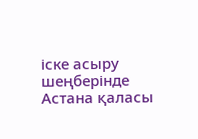іске асыру шеңберінде Астана қаласы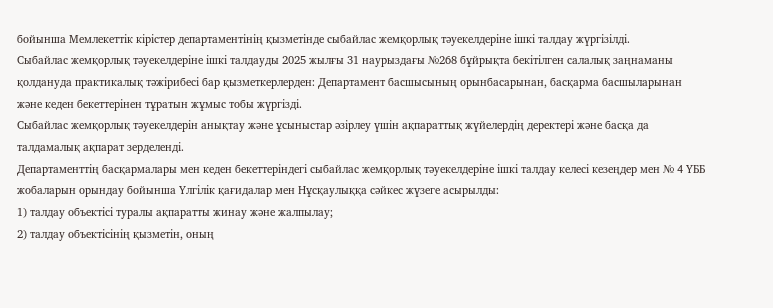бойынша Мемлекеттік кірістер департаментінің қызметінде сыбайлас жемқорлық тәуекелдеріне ішкі талдау жүргізілді.
Сыбайлас жемқорлық тәуекелдеріне ішкі талдауды 2025 жылғы 31 наурыздағы №268 бұйрықта бекітілген салалық заңнаманы қолдануда практикалық тәжірибесі бар қызметкерлерден: Департамент басшысының орынбасарынан, басқарма басшыларынан және кеден бекеттерінен тұратын жұмыс тобы жүргізді.
Сыбайлас жемқорлық тәуекелдерін анықтау және ұсыныстар әзірлеу үшін ақпараттық жүйелердің деректері және басқа да талдамалық ақпарат зерделенді.
Департаменттің басқармалары мен кеден бекеттеріндегі сыбайлас жемқорлық тәуекелдеріне ішкі талдау келесі кезеңдер мен № 4 ҮББ жобаларын орындау бойынша Үлгілік қағидалар мен Нұсқаулыққа сәйкес жүзеге асырылды:
1) талдау объектісі туралы ақпаратты жинау және жалпылау;
2) талдау объектісінің қызметін, оның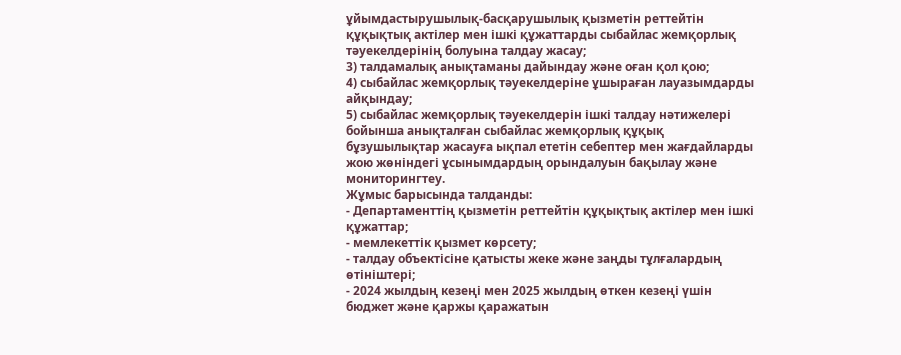ұйымдастырушылық-басқарушылық қызметін реттейтін құқықтық актілер мен ішкі құжаттарды сыбайлас жемқорлық тәуекелдерінің болуына талдау жасау;
3) талдамалық анықтаманы дайындау және оған қол қою;
4) сыбайлас жемқорлық тәуекелдеріне ұшыраған лауазымдарды айқындау;
5) сыбайлас жемқорлық тәуекелдерін ішкі талдау нәтижелері бойынша анықталған сыбайлас жемқорлық құқық бұзушылықтар жасауға ықпал ететін себептер мен жағдайларды жою жөніндегі ұсынымдардың орындалуын бақылау және мониторингтеу.
Жұмыс барысында талданды:
- Департаменттің қызметін реттейтін құқықтық актілер мен ішкі құжаттар;
- мемлекеттік қызмет көрсету;
- талдау объектісіне қатысты жеке және заңды тұлғалардың өтініштері;
- 2024 жылдың кезеңі мен 2025 жылдың өткен кезеңі үшін бюджет және қаржы қаражатын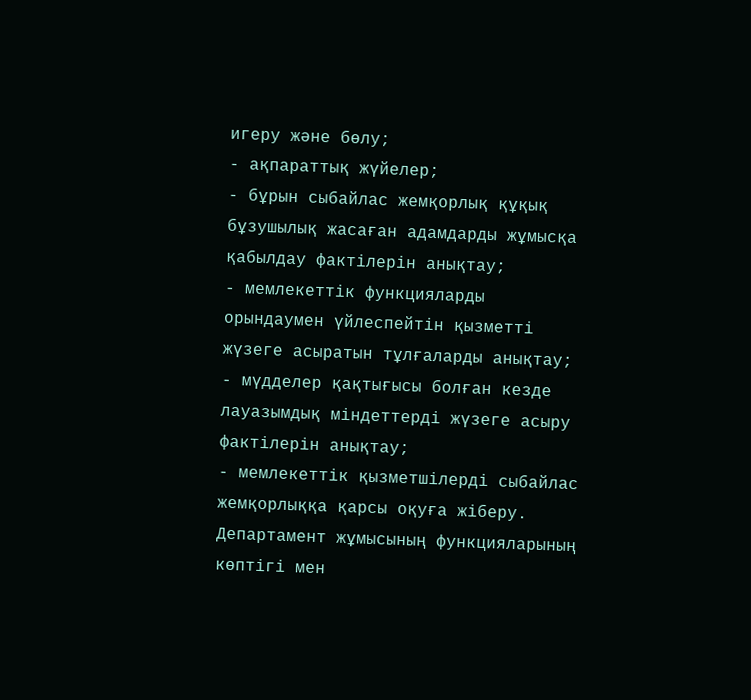игеру және бөлу;
- ақпараттық жүйелер;
- бұрын сыбайлас жемқорлық құқық бұзушылық жасаған адамдарды жұмысқа қабылдау фактілерін анықтау;
- мемлекеттік функцияларды орындаумен үйлеспейтін қызметті жүзеге асыратын тұлғаларды анықтау;
- мүдделер қақтығысы болған кезде лауазымдық міндеттерді жүзеге асыру фактілерін анықтау;
- мемлекеттік қызметшілерді сыбайлас жемқорлыққа қарсы оқуға жіберу.
Департамент жұмысының функцияларының көптігі мен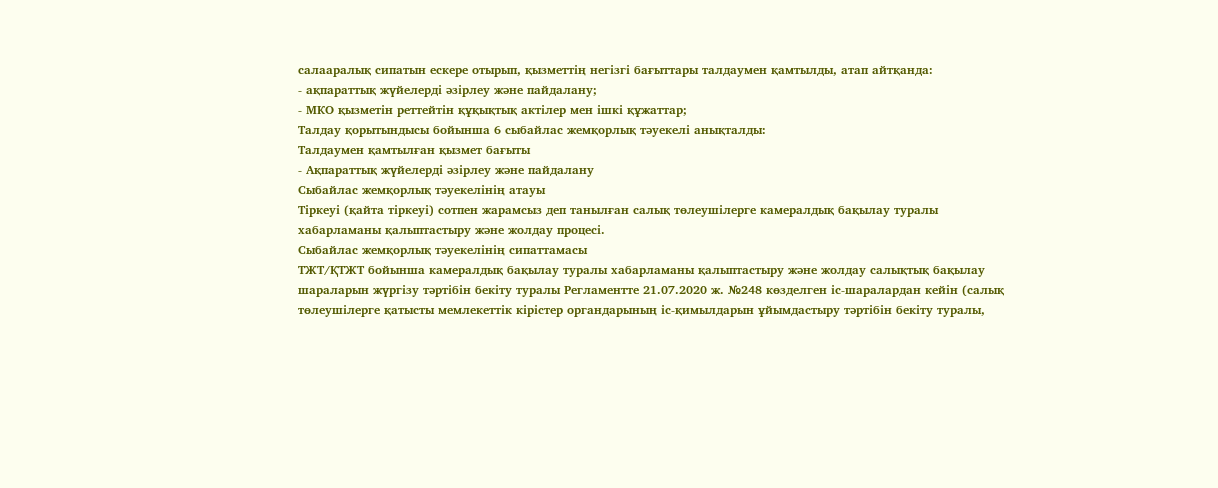салааралық сипатын ескере отырып, қызметтің негізгі бағыттары талдаумен қамтылды, атап айтқанда:
- ақпараттық жүйелерді әзірлеу және пайдалану;
- МКО қызметін реттейтін құқықтық актілер мен ішкі құжаттар;
Талдау қорытындысы бойынша 6 сыбайлас жемқорлық тәуекелі анықталды:
Талдаумен қамтылған қызмет бағыты
- Ақпараттық жүйелерді әзірлеу және пайдалану
Сыбайлас жемқорлық тәуекелінің атауы
Тіркеуі (қайта тіркеуі) сотпен жарамсыз деп танылған салық төлеушілерге камералдық бақылау туралы хабарламаны қалыптастыру және жолдау процесі.
Сыбайлас жемқорлық тәуекелінің сипаттамасы
ТЖТ/ҚТЖТ бойынша камералдық бақылау туралы хабарламаны қалыптастыру және жолдау салықтық бақылау шараларын жүргізу тәртібін бекіту туралы Регламентте 21.07.2020 ж. №248 көзделген іс-шаралардан кейін (салық төлеушілерге қатысты мемлекеттік кірістер органдарының іс-қимылдарын ұйымдастыру тәртібін бекіту туралы,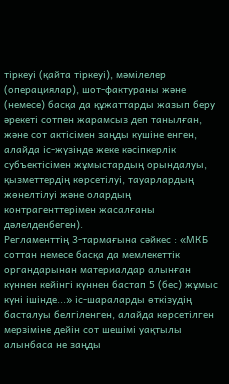тіркеуі (қайта тіркеуі), мәмілелер (операциялар), шот-фактураны және (немесе) басқа да құжаттарды жазып беру әрекеті сотпен жарамсыз деп танылған, және сот актісімен заңды күшіне енген, алайда іс-жүзінде жеке кәсіпкерлік субъектісімен жұмыстардың орындалуы, қызметтердің көрсетілуі, тауарлардың жөнелтілуі және олардың контрагенттерімен жасалғаны дәлелденбеген).
Регламенттің 3-тармағына сәйкес : «МКБ соттан немесе басқа да мемлекеттік органдарынан материалдар алынған күннен кейінгі күннен бастап 5 (бес) жұмыс күні ішінде...» іс-шараларды өткізудің басталуы белгіленген, алайда көрсетілген мерзіміне дейін сот шешімі уақтылы алынбаса не заңды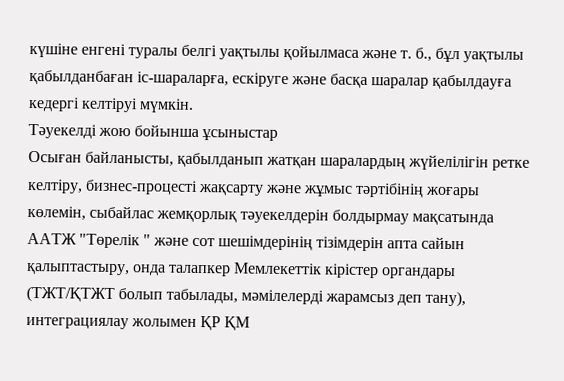күшіне енгені туралы белгі уақтылы қойылмаса және т. б., бұл уақтылы қабылданбаған іс-шараларға, ескіруге және басқа шаралар қабылдауға кедергі келтіруі мүмкін.
Тәуекелді жою бойынша ұсыныстар
Осыған байланысты, қабылданып жатқан шаралардың жүйелілігін ретке келтіру, бизнес-процесті жақсарту және жұмыс тәртібінің жоғары көлемін, сыбайлас жемқорлық тәуекелдерін болдырмау мақсатында ААТЖ "Төрелік " және сот шешімдерінің тізімдерін апта сайын қалыптастыру, онда талапкер Мемлекеттік кірістер органдары (ТЖТ/ҚТЖТ болып табылады, мәмілелерді жарамсыз деп тану), интеграциялау жолымен ҚР ҚМ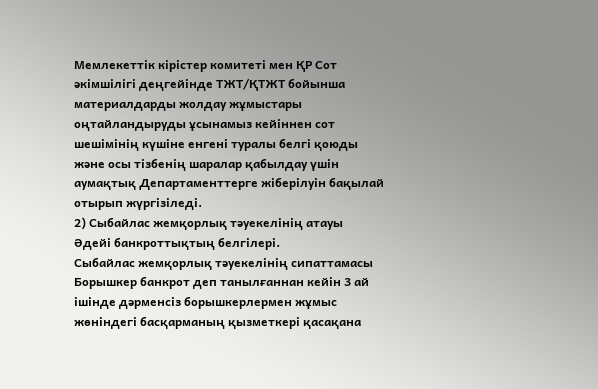Мемлекеттік кірістер комитеті мен ҚР Сот әкімшілігі деңгейінде ТЖТ/ҚТЖТ бойынша материалдарды жолдау жұмыстары оңтайландыруды ұсынамыз кейіннен сот шешімінің күшіне енгені туралы белгі қоюды және осы тізбенің шаралар қабылдау үшін аумақтық Департаменттерге жіберілуін бақылай отырып жүргізіледі.
2) Сыбайлас жемқорлық тәуекелінің атауы
Әдейі банкроттықтың белгілері.
Сыбайлас жемқорлық тәуекелінің сипаттамасы
Борышкер банкрот деп танылғаннан кейін 3 ай ішінде дәрменсіз борышкерлермен жұмыс жөніндегі басқарманың қызметкері қасақана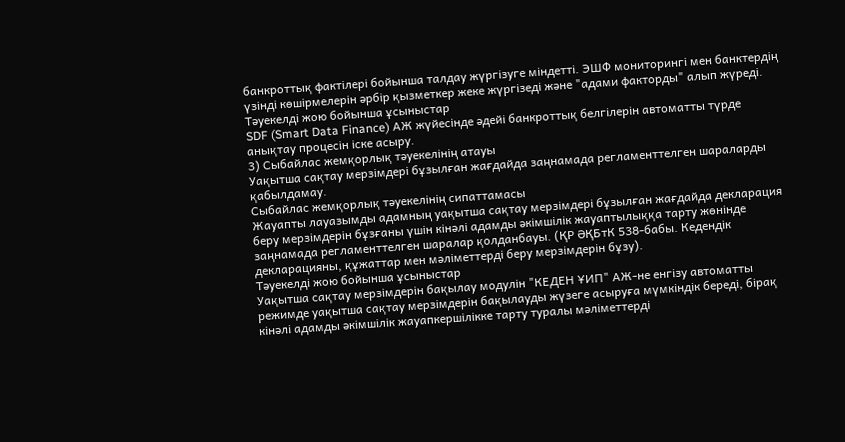банкроттық фактілері бойынша талдау жүргізуге міндетті. ЭШФ мониторингі мен банктердің үзінді көшірмелерін әрбір қызметкер жеке жүргізеді және "адами факторды" алып жүреді.
Тәуекелді жою бойынша ұсыныстар
SDF (Smart Data Finance) АЖ жүйесінде әдейі банкроттық белгілерін автоматты түрде анықтау процесін іске асыру.
3) Сыбайлас жемқорлық тәуекелінің атауы
Уақытша сақтау мерзімдері бұзылған жағдайда заңнамада регламенттелген шараларды қабылдамау.
Сыбайлас жемқорлық тәуекелінің сипаттамасы
Жауапты лауазымды адамның уақытша сақтау мерзімдері бұзылған жағдайда декларация беру мерзімдерін бұзғаны үшін кінәлі адамды әкімшілік жауаптылыққа тарту жөнінде заңнамада регламенттелген шаралар қолданбауы. (ҚР ӘҚБтК 538-бабы. Кедендік декларацияны, құжаттар мен мәлiметтердi беру мерзiмдерiн бұзу).
Тәуекелді жою бойынша ұсыныстар
Уақытша сақтау мерзімдерін бақылау модулін "КЕДЕН ҰИП" АЖ-не енгізу автоматты режимде уақытша сақтау мерзімдерін бақылауды жүзеге асыруға мүмкіндік береді, бірақ кінәлі адамды әкімшілік жауапкершілікке тарту туралы мәліметтерді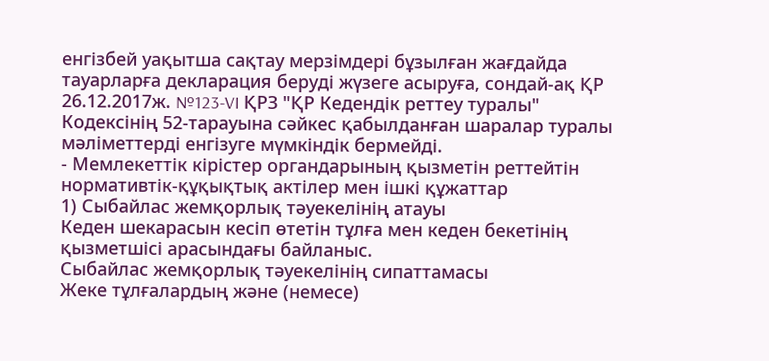енгізбей уақытша сақтау мерзімдері бұзылған жағдайда тауарларға декларация беруді жүзеге асыруға, сондай-ақ ҚР 26.12.2017ж. №123-VI ҚРЗ "ҚР Кедендік реттеу туралы" Кодексінің 52-тарауына сәйкес қабылданған шаралар туралы мәліметтерді енгізуге мүмкіндік бермейді.
- Мемлекеттік кірістер органдарының қызметін реттейтін нормативтік-құқықтық актілер мен ішкі құжаттар
1) Сыбайлас жемқорлық тәуекелінің атауы
Кеден шекарасын кесіп өтетін тұлға мен кеден бекетінің қызметшісі арасындағы байланыс.
Сыбайлас жемқорлық тәуекелінің сипаттамасы
Жеке тұлғалардың және (немесе)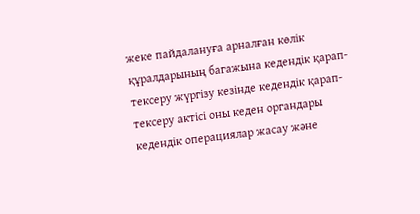жеке пайдалануға арналған көлік құралдарының багажына кедендік қарап-тексеру жүргізу кезінде кедендік қарап-тексеру актісі оны кеден органдары кедендік операциялар жасау және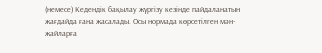(немесе) Кедендік бақылау жүргізу кезінде пайдаланатын жағдайда ғана жасалады. Осы нормада көрсетілген мән-жайларға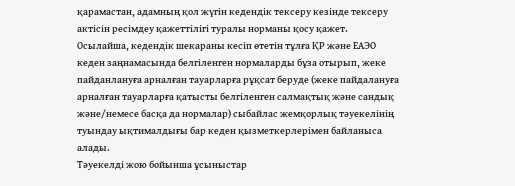қарамастан, адамның қол жүгін кедендік тексеру кезінде тексеру актісін ресімдеу қажеттілігі туралы норманы қосу қажет.
Осылайша, кедендік шекараны кесіп өтетін тұлға ҚР және ЕАЭО кеден заңнамасында белгіленген нормаларды бұза отырып, жеке пайданлануға арналған тауарларға рұқсат беруде (жеке пайдалануға арналған тауарларға қатысты белгіленген салмақтық және сандық және/немесе басқа да нормалар) сыбайлас жемқорлық тәуекелінің туындау ықтималдығы бар кеден қызметкерлерімен байланыса алады.
Тәуекелді жою бойынша ұсыныстар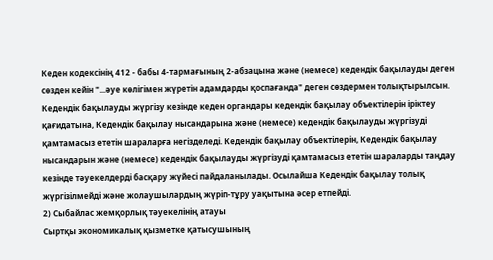Кеден кодексінің 412 - бабы 4-тармағының 2-абзацына және (немесе) кедендік бақылауды деген сөзден кейін "...әуе көлігімен жүретін адамдарды қоспағанда" деген сөздермен толықтырылсын. Кедендік бақылауды жүргізу кезінде кеден органдары кедендік бақылау объектілерін іріктеу қағидатына, Кедендік бақылау нысандарына және (немесе) кедендік бақылауды жүргізуді қамтамасыз ететін шараларға негізделеді. Кедендік бақылау объектілерін, Кедендік бақылау нысандарын және (немесе) кедендік бақылауды жүргізуді қамтамасыз ететін шараларды таңдау кезінде тәуекелдерді басқару жүйесі пайдаланылады. Осылайша Кедендік бақылау толық жүргізілмейді және жолаушылардың жүріп-тұру уақытына әсер етпейді.
2) Сыбайлас жемқорлық тәуекелінің атауы
Сыртқы экономикалық қызметке қатысушының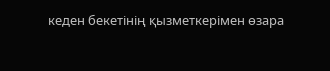кеден бекетінің қызметкерімен өзара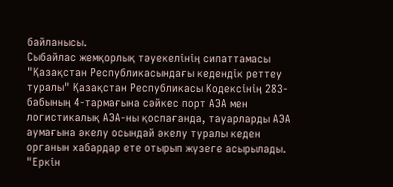байланысы.
Сыбайлас жемқорлық тәуекелінің сипаттамасы
"Қазақстан Республикасындағы кедендік реттеу туралы" Қазақстан Республикасы Кодексінің 283-бабының 4-тармағына сәйкес порт АЭА мен логистикалық АЭА-ны қоспағанда, тауарларды АЭА аумағына әкелу осындай әкелу туралы кеден органын хабардар ете отырып жүзеге асырылады. "Еркін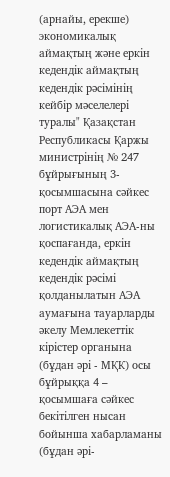(арнайы, ерекше) экономикалық аймақтың және еркін кедендік аймақтың кедендік рәсімінің кейбір мәселелері туралы" Қазақстан Республикасы Қаржы министрінің № 247 бұйрығының 3-қосымшасына сәйкес порт АЭА мен логистикалық АЭА-ны қоспағанда, еркін кедендік аймақтың кедендік рәсімі қолданылатын АЭА аумағына тауарларды әкелу Мемлекеттік кірістер органына (бұдан әрі - МҚК) осы бұйрыққа 4 – қосымшаға сәйкес бекітілген нысан бойынша хабарламаны (бұдан әрі-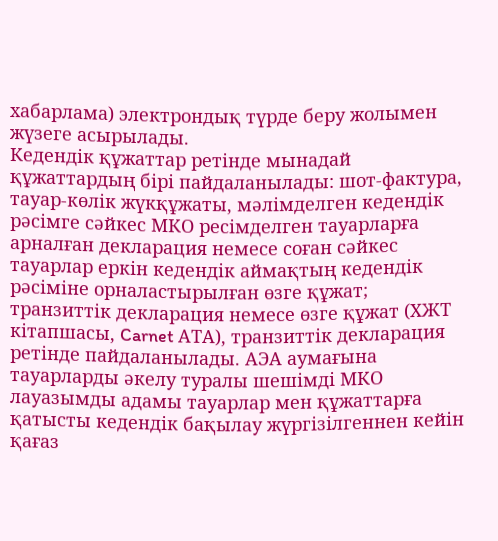хабарлама) электрондық түрде беру жолымен жүзеге асырылады.
Кедендік құжаттар ретінде мынадай құжаттардың бірі пайдаланылады: шот-фактура, тауар-көлік жүкқұжаты, мәлімделген кедендік рәсімге сәйкес МКО ресімделген тауарларға арналған декларация немесе соған сәйкес тауарлар еркін кедендік аймақтың кедендік рәсіміне орналастырылған өзге құжат; транзиттік декларация немесе өзге құжат (ХЖТ кітапшасы, Carnet АТА), транзиттік декларация ретінде пайдаланылады. АЭА аумағына тауарларды әкелу туралы шешімді МКО лауазымды адамы тауарлар мен құжаттарға қатысты кедендік бақылау жүргізілгеннен кейін қағаз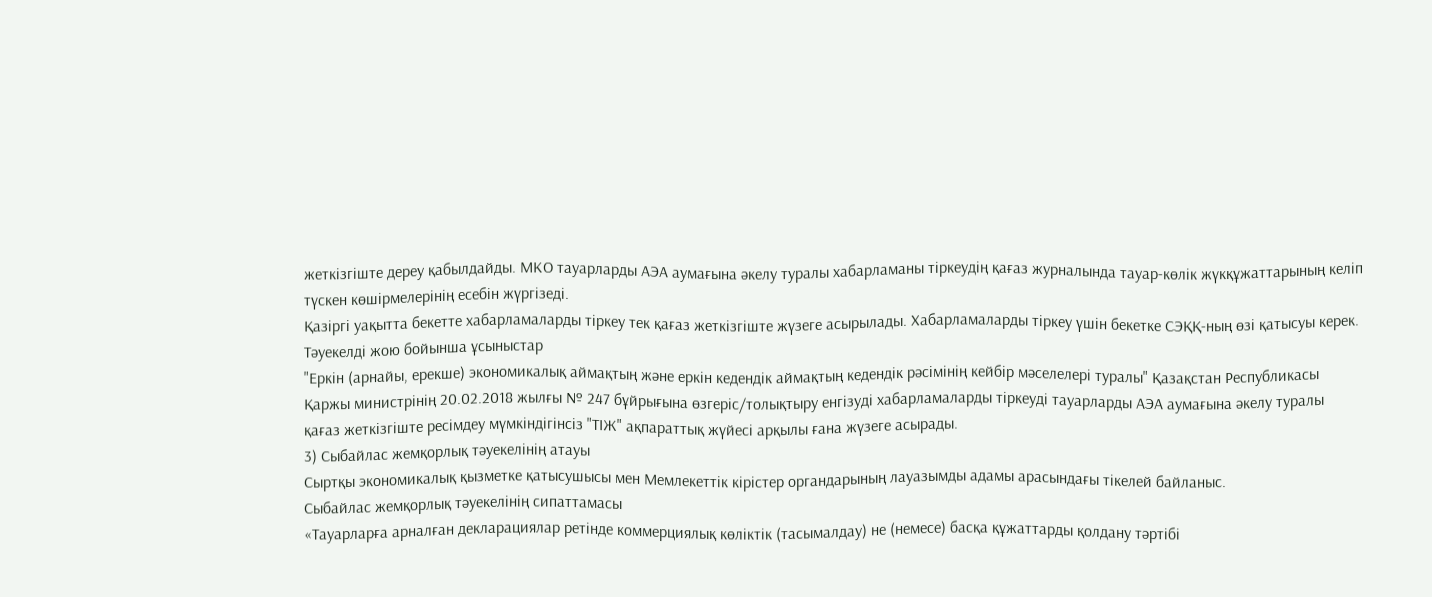жеткізгіште дереу қабылдайды. МКО тауарларды АЭА аумағына әкелу туралы хабарламаны тіркеудің қағаз журналында тауар-көлік жүкқұжаттарының келіп түскен көшірмелерінің есебін жүргізеді.
Қазіргі уақытта бекетте хабарламаларды тіркеу тек қағаз жеткізгіште жүзеге асырылады. Хабарламаларды тіркеу үшін бекетке СЭҚҚ-ның өзі қатысуы керек.
Тәуекелді жою бойынша ұсыныстар
"Еркін (арнайы, ерекше) экономикалық аймақтың және еркін кедендік аймақтың кедендік рәсімінің кейбір мәселелері туралы" Қазақстан Республикасы Қаржы министрінің 20.02.2018 жылғы № 247 бұйрығына өзгеріс/толықтыру енгізуді хабарламаларды тіркеуді тауарларды АЭА аумағына әкелу туралы қағаз жеткізгіште ресімдеу мүмкіндігінсіз "ТІЖ" ақпараттық жүйесі арқылы ғана жүзеге асырады.
3) Сыбайлас жемқорлық тәуекелінің атауы
Сыртқы экономикалық қызметке қатысушысы мен Мемлекеттік кірістер органдарының лауазымды адамы арасындағы тікелей байланыс.
Сыбайлас жемқорлық тәуекелінің сипаттамасы
«Тауарларға арналған декларациялар ретінде коммерциялық көліктік (тасымалдау) не (немесе) басқа құжаттарды қолдану тәртібі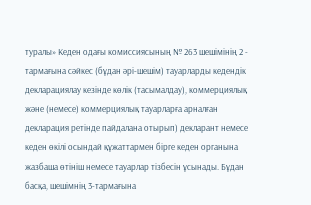туралы» Кеден одағы комиссиясының № 263 шешімінің 2 - тармағына сәйкес (бұдан әрі-шешім) тауарларды кедендік декларациялау кезінде көлік (тасымалдау), коммерциялық және (немесе) коммерциялық тауарларға арналған декларация ретінде пайдалана отырып) декларант немесе кеден өкілі осындай құжаттармен бірге кеден органына жазбаша өтініш немесе тауарлар тізбесін ұсынады. Бұдан басқа, шешімнің 3-тармағына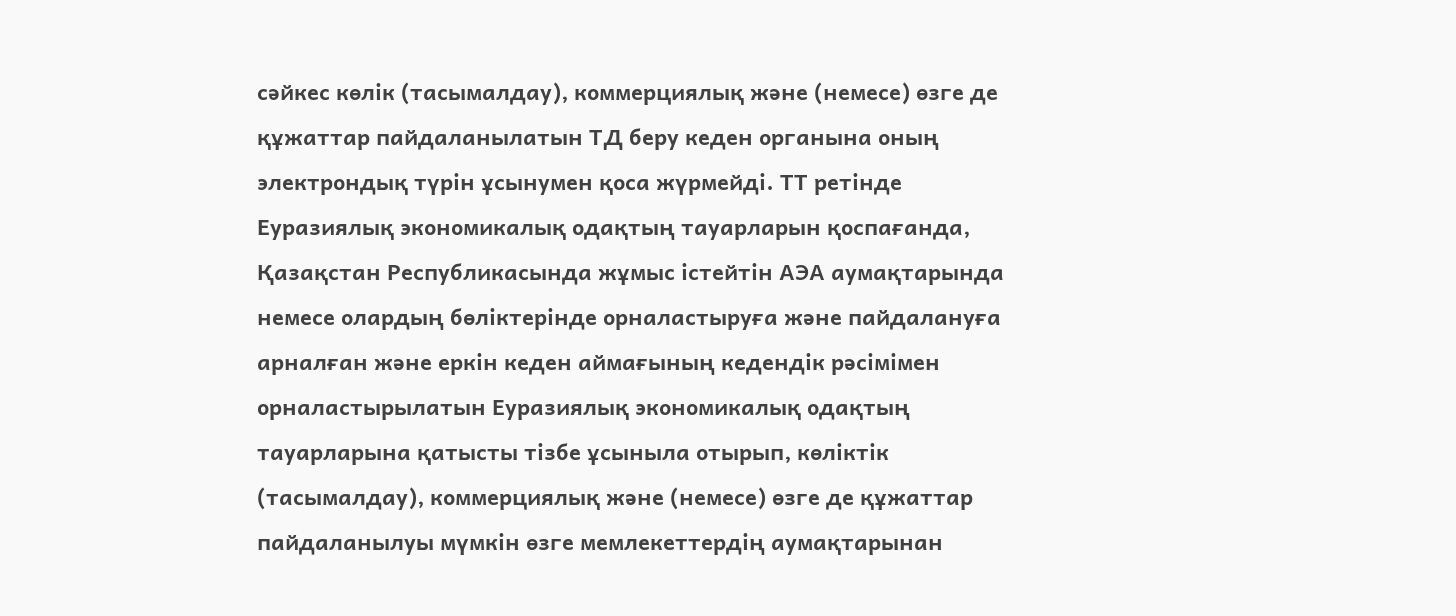сәйкес көлік (тасымалдау), коммерциялық және (немесе) өзге де құжаттар пайдаланылатын ТД беру кеден органына оның электрондық түрін ұсынумен қоса жүрмейді. ТТ ретінде Еуразиялық экономикалық одақтың тауарларын қоспағанда, Қазақстан Республикасында жұмыс істейтін АЭА аумақтарында немесе олардың бөліктерінде орналастыруға және пайдалануға арналған және еркін кеден аймағының кедендік рәсімімен орналастырылатын Еуразиялық экономикалық одақтың тауарларына қатысты тізбе ұсыныла отырып, көліктік (тасымалдау), коммерциялық және (немесе) өзге де құжаттар пайдаланылуы мүмкін өзге мемлекеттердің аумақтарынан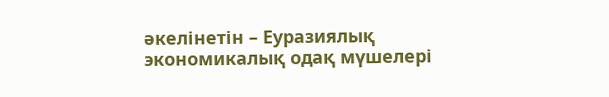әкелінетін – Еуразиялық экономикалық одақ мүшелері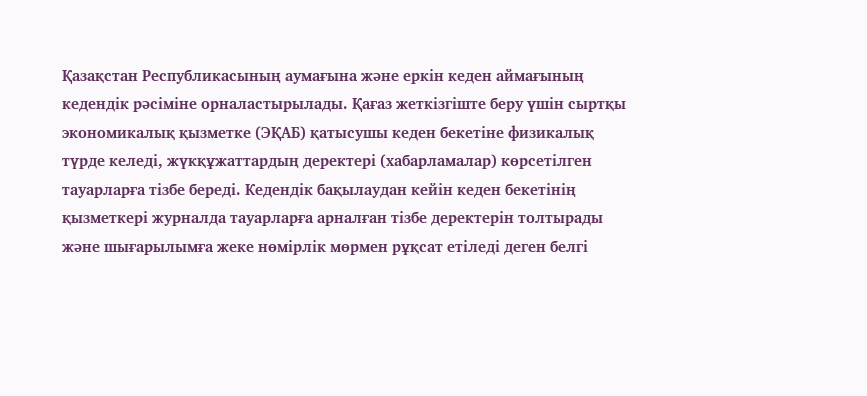Қазақстан Республикасының аумағына және еркін кеден аймағының кедендік рәсіміне орналастырылады. Қағаз жеткізгіште беру үшін сыртқы экономикалық қызметке (ЭҚАБ) қатысушы кеден бекетіне физикалық түрде келеді, жүкқұжаттардың деректері (хабарламалар) көрсетілген тауарларға тізбе береді. Кедендік бақылаудан кейін кеден бекетінің қызметкері журналда тауарларға арналған тізбе деректерін толтырады және шығарылымға жеке нөмірлік мөрмен рұқсат етіледі деген белгі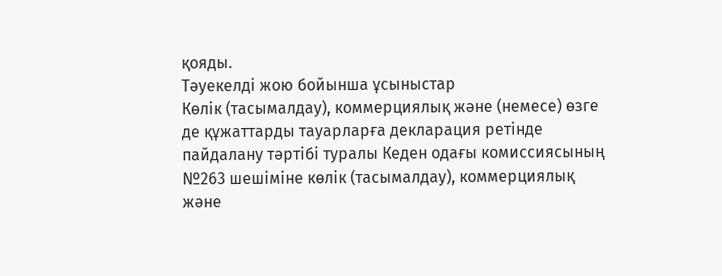қояды.
Тәуекелді жою бойынша ұсыныстар
Көлік (тасымалдау), коммерциялық және (немесе) өзге де құжаттарды тауарларға декларация ретінде пайдалану тәртібі туралы Кеден одағы комиссиясының №263 шешіміне көлік (тасымалдау), коммерциялық және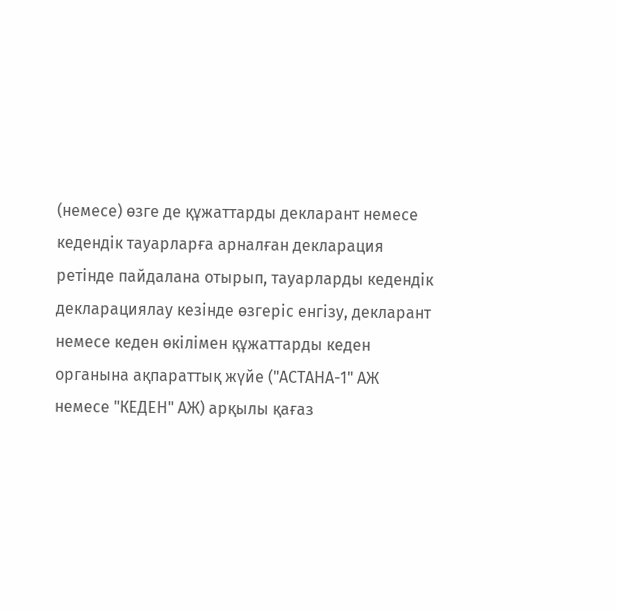(немесе) өзге де құжаттарды декларант немесе кедендік тауарларға арналған декларация ретінде пайдалана отырып, тауарларды кедендік декларациялау кезінде өзгеріс енгізу, декларант немесе кеден өкілімен құжаттарды кеден органына ақпараттық жүйе ("АСТАНА-1" АЖ немесе "КЕДЕН" АЖ) арқылы қағаз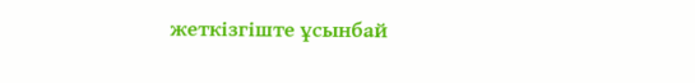жеткізгіште ұсынбай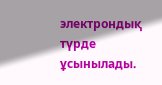электрондық түрде ұсынылады.